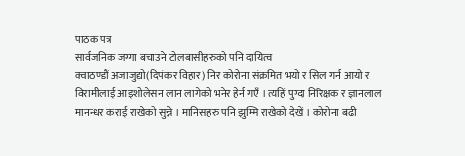पाठक पत्र
सार्वजनिक जग्गा बचाउने टोलबासीहरुको पनि दायित्व
क्वाठण्डौं अजाजुद्यो(दिपंकर विहार) निर कोरोना संक्रमित भयो र सिल गर्न आयो र विरामीलाई आइशोलेसन लान लागेको भनेर हेर्न गएँ । त्यहिं पुग्दा निरिक्षक र ज्ञानलाल मानन्धर कराई राखेको सुन्ने । मानिसहरु पनि झुम्मि राखेको देखें । कोरोना बढी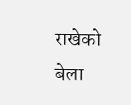राखेको बेला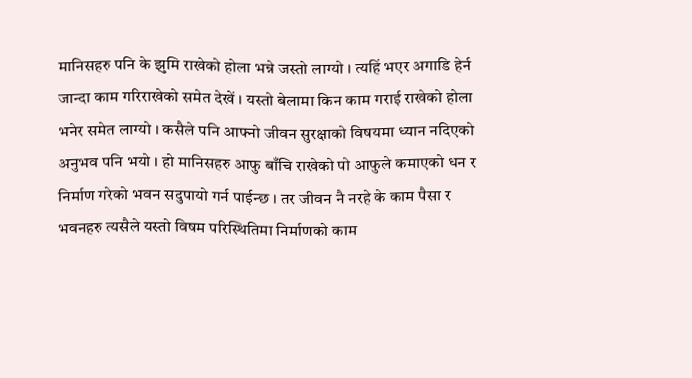मानिसहरु पनि के झुमि राखेको होला भन्ने जस्तो लाग्यो । त्यहिं भएर अगाडि हेर्न जान्दा काम गरिराखेको समेत देखें । यस्तो बेलामा किन काम गराई राखेको होला भनेर समेत लाग्यो । कसैले पनि आफ्नो जीवन सुरक्षाको विषयमा ध्यान नदिएको अनुभव पनि भयो । हो मानिसहरु आफु बाँचि राखेको पो आफुले कमाएको धन र निर्माण गरेको भवन सदुपायो गर्न पाईन्छ । तर जीवन नै नरहे के काम पैसा र भवनहरु त्यसैले यस्तो विषम परिस्थितिमा निर्माणको काम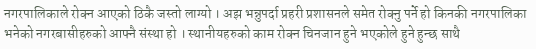नगरपालिकाले रोक्न आएको ठिकै जस्तो लाग्यो । अझ भन्नुपर्दा प्रहरी प्रशासनले समेत रोक्नु पर्ने हो किनकी नगरपालिका भनेको नगरबासीहरुको आफ्नै संस्था हो । स्थानीयहरुको काम रोक्न चिनजान हुने भएकोले हुने हुन्छ साथै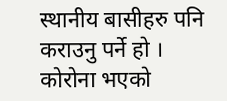स्थानीय बासीहरु पनि कराउनु पर्ने हो । कोरोना भएको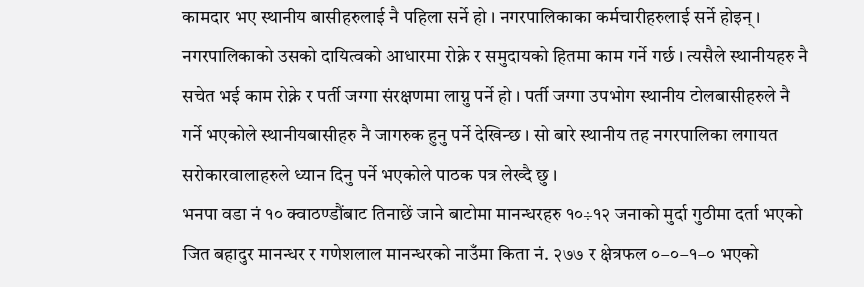कामदार भए स्थानीय बासीहरुलाई नै पहिला सर्ने हो । नगरपालिकाका कर्मचारीहरुलाई सर्ने होइन् । नगरपालिकाको उसको दायित्वको आधारमा रोक्ने र समुदायको हितमा काम गर्ने गर्छ । त्यसैले स्थानीयहरु नै सचेत भई काम रोक्ने र पर्ती जग्गा संरक्षणमा लाग्नु पर्ने हो । पर्ती जग्गा उपभोग स्थानीय टोलबासीहरुले नै गर्ने भएकोले स्थानीयबासीहरु नै जागरुक हुनु पर्ने देखिन्छ । सो बारे स्थानीय तह नगरपालिका लगायत सरोकारवालाहरुले ध्यान दिनु पर्ने भएकोले पाठक पत्र लेख्दै छु ।
भनपा वडा नं १० क्वाठण्डौंबाट तिनाछें जाने बाटोमा मानन्धरहरु १०÷१२ जनाको मुर्दा गुठीमा दर्ता भएको जित बहादुर मानन्धर र गणेशलाल मानन्धरको नाउँमा किता नं. २७७ र क्षेत्रफल ०–०–१–० भएको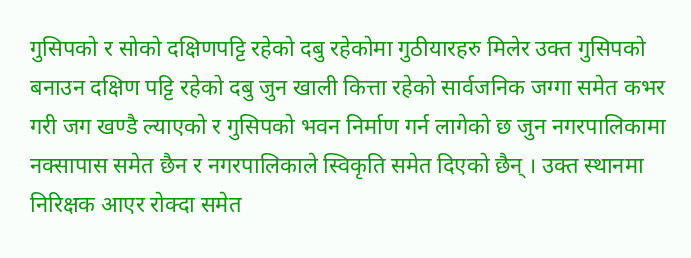गुसिपको र सोको दक्षिणपट्टि रहेको दबु रहेकोमा गुठीयारहरु मिलेर उक्त गुसिपको बनाउन दक्षिण पट्टि रहेको दबु जुन खाली कित्ता रहेको सार्वजनिक जग्गा समेत कभर गरी जग खण्डै ल्याएको र गुसिपको भवन निर्माण गर्न लागेको छ जुन नगरपालिकामा नक्सापास समेत छैन र नगरपालिकाले स्विकृति समेत दिएको छैन् । उक्त स्थानमा निरिक्षक आएर रोक्दा समेत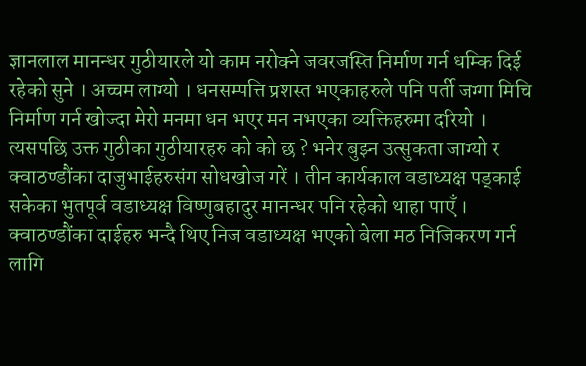ज्ञानलाल मानन्धर गुठीयारले यो काम नरोक्ने जवरजस्ति निर्माण गर्न धम्कि दिई रहेको सुने । अच्चम लाग्यो । धनसम्पत्ति प्रशस्त भएकाहरुले पनि पर्ती जग्गा मिचि निर्माण गर्न खोज्दा मेरो मनमा धन भएर मन नभएका व्यक्तिहरुमा दरियो ।
त्यसपछि उक्त गुठीका गुठीयारहरु को को छ ? भनेर बुझ्न उत्सुकता जाग्यो र क्वाठण्डौंका दाजुभाईहरुसंग सोधखोज गरें । तीन कार्यकाल वडाध्यक्ष पड्काई सकेका भुतपूर्व वडाध्यक्ष विष्णुबहादुर मानन्धर पनि रहेको थाहा पाएँ । क्वाठण्डौंका दाईहरु भन्दै थिए निज वडाध्यक्ष भएको बेला मठ निजिकरण गर्न लागि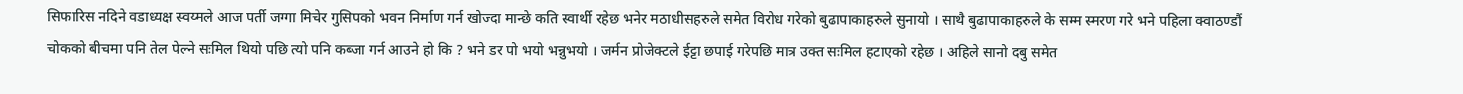सिफारिस नदिने वडाध्यक्ष स्वय्मले आज पर्ती जग्गा मिचेर गुसिपको भवन निर्माण गर्न खोज्दा मान्छे कति स्वार्थी रहेछ भनेर मठाधीसहरुले समेत विरोध गरेको बुढापाकाहरुले सुनायो । साथै बुढापाकाहरुले के सम्म स्मरण गरे भने पहिला क्वाठण्डौं चोकको बीचमा पनि तेल पेल्ने सःमिल थियो पछि त्यो पनि कब्जा गर्न आउने हो कि ? भने डर पो भयो भन्नुभयो । जर्मन प्रोजेक्टले ईट्टा छपाई गरेपछि मात्र उक्त सःमिल हटाएको रहेछ । अहिले सानो दबु समेत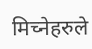मिच्नेहरुले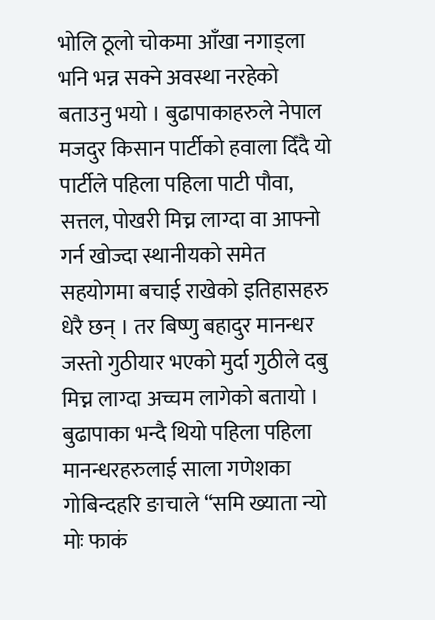भोलि ठूलो चोकमा आँखा नगाड्ला भनि भन्न सक्ने अवस्था नरहेको बताउनु भयो । बुढापाकाहरुले नेपाल मजदुर किसान पार्टीको हवाला दिँदै यो पार्टीले पहिला पहिला पाटी पौवा, सत्तल, पोखरी मिच्न लाग्दा वा आफ्नो गर्न खोज्दा स्थानीयको समेत सहयोगमा बचाई राखेको इतिहासहरु धेरै छन् । तर बिष्णु बहादुर मानन्धर जस्तो गुठीयार भएको मुर्दा गुठीले दबु मिच्न लाग्दा अच्चम लागेको बतायो ।
बुढापाका भन्दै थियो पहिला पहिला मानन्धरहरुलाई साला गणेशका गोबिन्दहरि ङाचाले “समि ख्याता न्यो मोः फाकं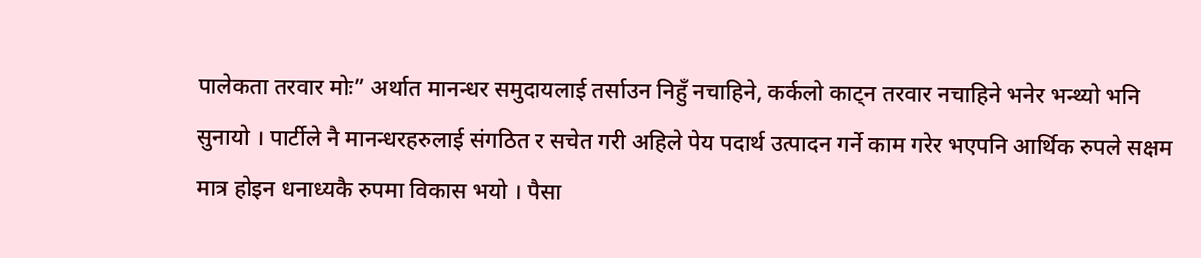पालेकता तरवार मोः” अर्थात मानन्धर समुदायलाई तर्साउन निहुँ नचाहिने, कर्कलो काट्न तरवार नचाहिने भनेर भन्थ्यो भनि सुनायो । पार्टीले नै मानन्धरहरुलाई संगठित र सचेत गरी अहिले पेय पदार्थ उत्पादन गर्ने काम गरेर भएपनि आर्थिक रुपले सक्षम मात्र होइन धनाध्यकै रुपमा विकास भयो । पैसा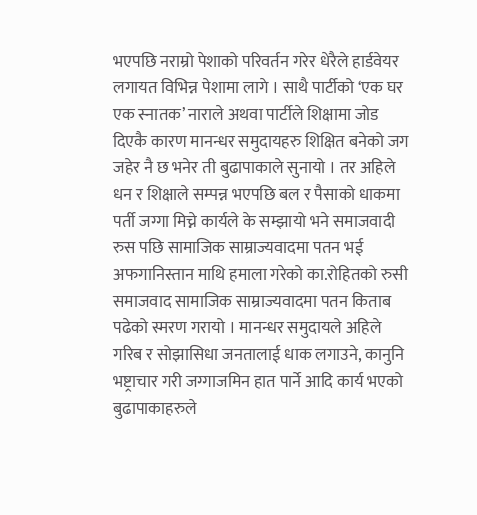भएपछि नराम्रो पेशाको परिवर्तन गरेर धेरैले हार्डवेयर लगायत विभिन्न पेशामा लागे । साथै पार्टीको ‘एक घर एक स्नातक’ नाराले अथवा पार्टीले शिक्षामा जोड दिएकै कारण मानन्धर समुदायहरु शिक्षित बनेको जग जहेर नै छ भनेर ती बुढापाकाले सुनायो । तर अहिले धन र शिक्षाले सम्पन्न भएपछि बल र पैसाको धाकमा पर्ती जग्गा मिच्ने कार्यले के सम्झायो भने समाजवादी रुस पछि सामाजिक साम्राज्यवादमा पतन भई अफगानिस्तान माथि हमाला गरेको का.रोहितको रुसी समाजवाद सामाजिक साम्राज्यवादमा पतन किताब पढेको स्मरण गरायो । मानन्धर समुदायले अहिले गरिब र सोझासिधा जनतालाई धाक लगाउने, कानुनि भष्ट्राचार गरी जग्गाजमिन हात पार्ने आदि कार्य भएको बुढापाकाहरुले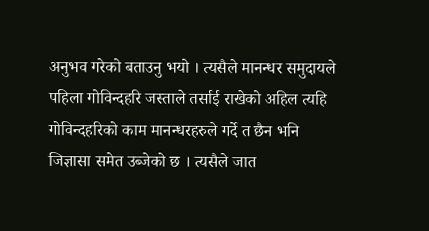अनुभव गरेको बताउनु भयो । त्यसैले मानन्धर समुदायले पहिला गोविन्दहरि जस्ताले तर्साई राखेको अहिल त्यहि गोविन्दहरिको काम मानन्धरहरुले गर्दे त छैन भनि जिज्ञासा समेत उब्जेको छ । त्यसैले जात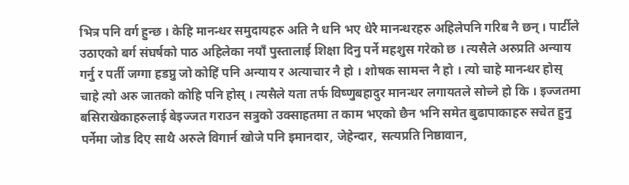भित्र पनि वर्ग हुन्छ । केहि मानन्धर समुदायहरु अति नै धनि भए धेरै मानन्धरहरु अहिलेपनि गरिब नै छन् । पार्टीले उठाएको बर्ग संघर्षको पाठ अहिलेका नयाँ पुस्तालाई शिक्षा दिनु पर्ने महशुस गरेको छ । त्यसैले अरुप्रति अन्याय गर्नु र पर्ती जग्गा हडप्नु जो कोहिं पनि अन्याय र अत्याचार नै हो । शोषक सामन्त नै हो । त्यो चाहे मानन्धर होस् चाहे त्यो अरु जातको कोहि पनि होस् । त्यसैले यता तर्फ विष्णुबहादुर मानन्धर लगायतले सोच्ने हो कि । इज्जतमा बसिराखेकाहरुलाई बेइज्जत गराउन सत्रुको उक्साहतमा त काम भएको छैन भनि समेत बुढापाकाहरु सचेत हुनु पर्नेमा जोड दिए साथै अरुले विगार्न खोजे पनि इमानदार, जेहेन्दार, सत्यप्रति निष्ठावान,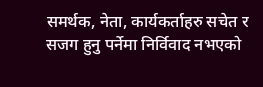समर्थक, नेता, कार्यकर्ताहरु सचेत र सजग हुनु पर्नेमा निर्विवाद नभएको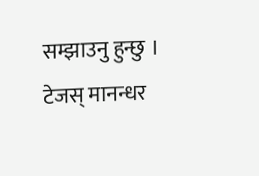सम्झाउनु हुन्छु ।
टेजस् मानन्धर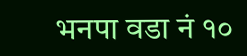भनपा वडा नं १०